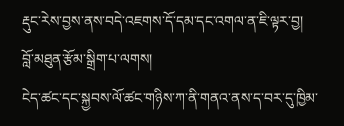རྡུང་རེས་བྱས་ནས་བདེ་འཇགས་དོ་དམ་དང་འགལ་ན་ཇི་ལྟར་བྱ།
བློ་མཐུན་རྩོམ་སྒྲིག་པ་ལགས།
ངེད་ཚང་དང་སྐྱབས་ལོ་ཚང་གཉིས་ཀ་ནི་གནའ་ནས་ད་བར་དུ་ཁྱིམ་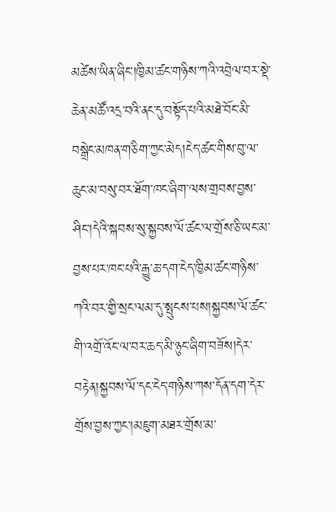མཚེས་ཡིན་ཞིང་།ཁྱིམ་ཚང་གཉིས་ཀའི་འབྲེལ་བར་སྡེ་ཆེན་མཚོ་འདྲ་བའི་ནང་དུ་བསྟོད་པའི་མཐེ་བོང་མི་བསྒྲེང་མཁན་གཅིག་ཀྱང་མེད།ངེད་ཚང་གིས་བུ་ལ་ཆུང་མ་བསུ་བར་ཐོག་ཁང་ཞིག་ལས་གྲབས་བྱས་ཤིང་།དེའི་སྐབས་སུ་སྐྱབས་ལོ་ཚང་ལ་གྲོས་ཅི་ཡང་མ་བྱས་པར་ཁང་པའི་རྒྱུ་ཆ་དག་ངེད་ཁྱིམ་ཚང་གཉིས་ཀའི་བར་གྱི་སྲང་ལམ་དུ་སྤུངས་པས།སྐྱབས་ལོ་ཚང་གི་འགྲོ་འོང་ལ་བར་ཆད་མི་ཉུང་ཞིག་བཟོས།དེར་བརྟེན།སྐྱབས་ལོ་དང་ངེད་གཉིས་ཀས་དོན་དག་དེར་གྲོས་བྱས་ཀྱང་།མཇུག་མཐར་གྲོས་མ་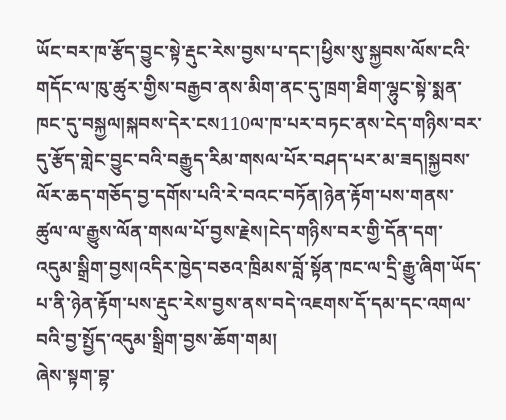ཡོང་བར་ཁ་རྩོད་བྱུང་སྟེ་རྡུང་རེས་བྱས་པ་དང་།ཕྱིས་སུ་སྐྱབས་ལོས་ངའི་གདོང་ལ་ཁུ་ཚུར་གྱིས་བརྒྱབ་ནས་མིག་ནང་དུ་ཁྲག་ཐིག་ལྷུང་སྟེ་སྨན་ཁང་དུ་བསྐྱལ།སྐབས་དེར་ངས110ལ་ཁ་པར་བཏང་ནས་ངེད་གཉིས་བར་དུ་རྩོད་གླེང་བྱུང་བའི་བརྒྱུད་རིམ་གསལ་པོར་བཤད་པར་མ་ཟད།སྐྱབས་ལོར་ཆད་གཅོད་བྱ་དགོས་པའི་རེ་བའང་བཏོན།ཉེན་རྟོག་པས་གནས་ཚུལ་ལ་རྒྱུས་ལོན་གསལ་པོ་བྱས་རྗེས།ངེད་གཉིས་བར་གྱི་དོན་དག་འདུམ་སྒྲིག་བྱས།འདིར་ཁྱེད་བཅའ་ཁྲིམས་བློ་སྟོན་ཁང་ལ་དྲི་རྒྱུ་ཞིག་ཡོད་པ་ནི་ཉེན་རྟོག་པས་རྡུང་རེས་བྱས་ནས་བདེ་འཇགས་དོ་དམ་དང་འགལ་བའི་བྱ་སྤྱོད་འདུམ་སྒྲིག་བྱས་ཆོག་གམ།
ཞེས་སྟག་བྷ་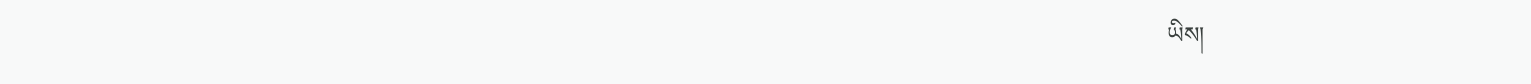ཡིས།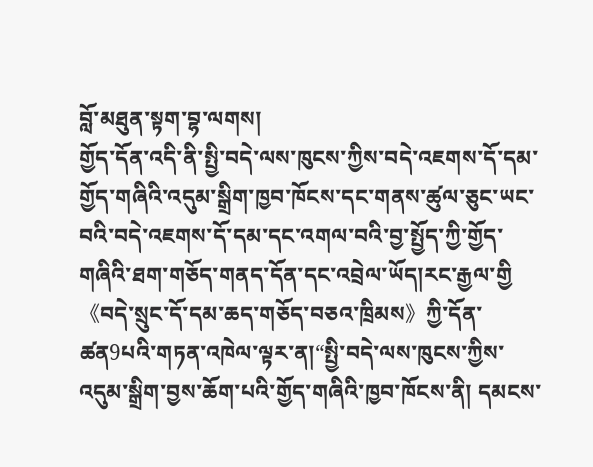བློ་མཐུན་སྟག་བྷ་ལགས།
གྱོད་དོན་འདི་ནི་སྤྱི་བདེ་ལས་ཁུངས་ཀྱིས་བདེ་འཇགས་དོ་དམ་གྱོད་གཞིའི་འདུམ་སྒྲིག་ཁྱབ་ཁོངས་དང་གནས་ཚུལ་ཅུང་ཡང་བའི་བདེ་འཇགས་དོ་དམ་དང་འགལ་བའི་བྱ་སྤྱོད་ཀྱི་གྱོད་གཞིའི་ཐག་གཅོད་གནད་དོན་དང་འབྲེལ་ཡོད།རང་རྒྱལ་གྱི《བདེ་སྲུང་དོ་དམ་ཆད་གཅོད་བཅའ་ཁྲིམས》ཀྱི་དོན་ཚན9པའི་གཏན་འཁེལ་ལྟར་ན།“སྤྱི་བདེ་ལས་ཁུངས་ཀྱིས་འདུམ་སྒྲིག་བྱས་ཆོག་པའི་གྱོད་གཞིའི་ཁྱབ་ཁོངས་ནི། དམངས་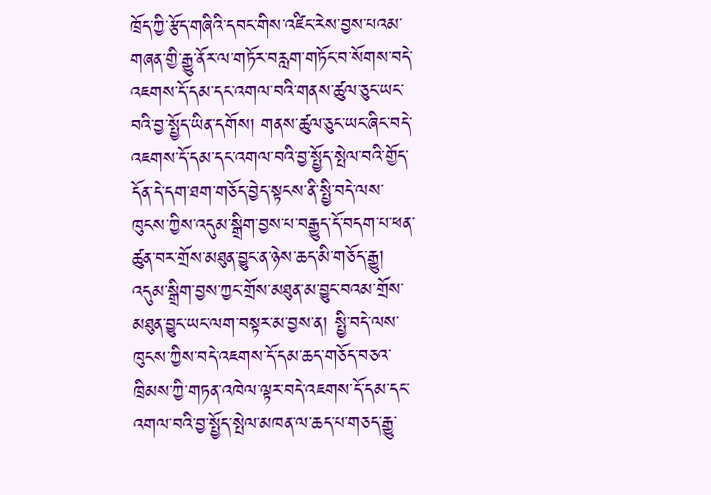ཁྲོད་ཀྱི་རྩོད་གཞིའི་དབང་གིས་འཛིང་རེས་བྱས་པའམ་གཞན་གྱི་རྒྱུ་ནོར་ལ་གཏོར་བརླག་གཏོང་བ་སོགས་བདེ་འཇགས་དོ་དམ་དང་འགལ་བའི་གནས་ཚུལ་ཅུང་ཡང་བའི་བྱ་སྤྱོད་ཡིན་དགོས། གནས་ཚུལ་ཅུང་ཡང་ཞིང་བདེ་འཇགས་དོ་དམ་དང་འགལ་བའི་བྱ་སྤྱོད་སྤེལ་བའི་གྱོད་དོན་དེ་དག་ཐག་གཅོད་བྱེད་སྟངས་ནི་སྤྱི་བདེ་ལས་ཁུངས་ཀྱིས་འདུམ་སྒྲིག་བྱས་པ་བརྒྱུད་དོ་བདག་པ་ཕན་ཚུན་བར་གྲོས་མཐུན་བྱུང་ན་ཉེས་ཆད་མི་གཅོད་རྒྱུ། འདུམ་སྒྲིག་བྱས་ཀྱང་གྲོས་མཐུན་མ་བྱུང་བའམ་གྲོས་མཐུན་བྱུང་ཡང་ལག་བསྟར་མ་བྱས་ན། སྤྱི་བདེ་ལས་ཁུངས་ཀྱིས་བདེ་འཇགས་དོ་དམ་ཆད་གཅོད་བཅའ་ཁྲིམས་ཀྱི་གཏན་འཁེལ་ལྟར་བདེ་འཇགས་དོ་དམ་དང་འགལ་བའི་བྱ་སྤྱོད་སྤེལ་མཁན་ལ་ཆད་པ་གཅད་རྒྱུ་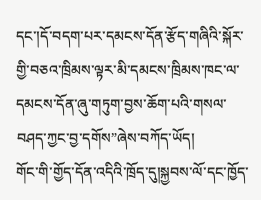དང་།དོ་བདག་པར་དམངས་དོན་རྩོད་གཞིའི་སྐོར་གྱི་བཅའ་ཁྲིམས་ལྟར་མི་དམངས་ཁྲིམས་ཁང་ལ་དམངས་དོན་ཞུ་གཏུག་བྱས་ཆོག་པའི་གསལ་བཤད་ཀྱང་བྱ་དགོས”ཞེས་བཀོད་ཡོད།
གོང་གི་གྱོད་དོན་འདིའི་ཁྲོད་དུ།སྐྱབས་ལོ་དང་ཁྱོད་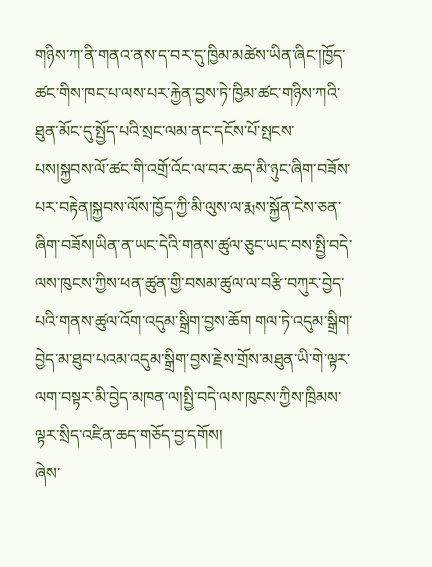གཉིས་ཀ་ནི་གནའ་ནས་ད་བར་དུ་ཁྱིམ་མཚེས་ཡིན་ཞིང་།ཁྱོད་ཚང་གིས་ཁང་པ་ལས་པར་རྐྱེན་བྱས་ཏེ་ཁྱིམ་ཚང་གཉིས་ཀའི་ཐུན་མོང་དུ་སྤྱོད་པའི་སྲང་ལམ་ནང་དངོས་པོ་སྤངས་པས།སྐྱབས་ལོ་ཚང་གི་འགྲོ་འོང་ལ་བར་ཆད་མི་ཉུང་ཞིག་བཟོས་པར་བརྟེན།སྐྱབས་ལོས་ཁྱོད་ཀྱི་མི་ལུས་ལ་རྨས་སྐྱོན་ངེས་ཅན་ཞིག་བཟོས།ཡིན་ན་ཡང་དེའི་གནས་ཚུལ་ཅུང་ཡང་བས་སྤྱི་བདེ་ལས་ཁུངས་ཀྱིས་ཕན་ཚུན་གྱི་བསམ་ཚུལ་ལ་བརྩི་བཀུར་བྱེད་པའི་གནས་ཚུལ་འོག་འདུམ་སྒྲིག་བྱས་ཆོག གལ་ཏེ་འདུམ་སྒྲིག་བྱེད་མ་ཐུབ་པའམ་འདུམ་སྒྲིག་བྱས་རྗེས་གྲོས་མཐུན་ཡི་གེ་ལྟར་ལག་བསྟར་མི་བྱེད་མཁན་ལ།སྤྱི་བདེ་ལས་ཁུངས་ཀྱིས་ཁྲིམས་ལྟར་སྲིད་འཛིན་ཆད་གཅོད་བྱ་དགོས།
ཞེས་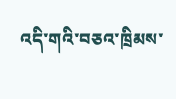འདི་གའི་བཅའ་ཁྲིམས་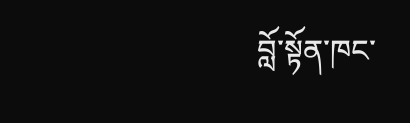བློ་སྟོན་ཁང་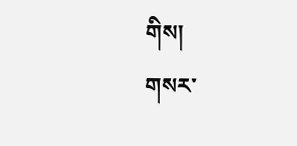གིས།
གསར་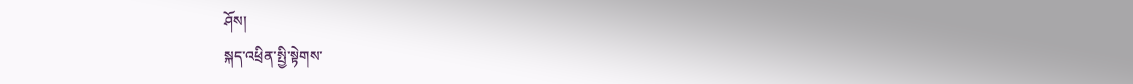ཤོས།
སྐད་འཕྲིན་སྤྱི་སྟེགས་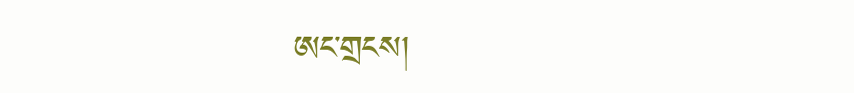ཨང་གྲངས།